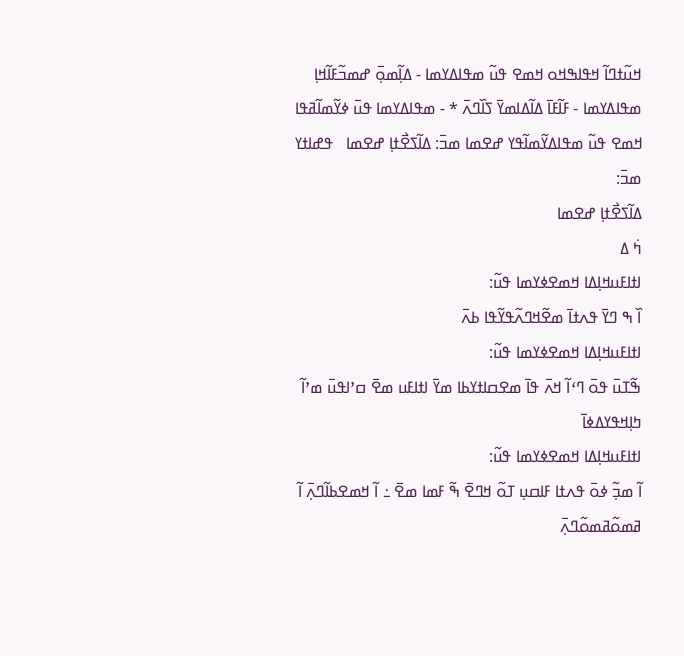ߞߎ߬ߙߣߊ߬ ߞߟߊߒߞߋ ߞߘߐ ߟߎ߬ ߘߟߊߡߌߘߊ - ߡߊ߲߬ߘߋ߲߫ ߝߘߏ߬ߓߊ߬ߞߊ߲ ߘߟߊߡߌߘߊ - ߓߊ߬ߓߊ߫ ߡߊ߬ߡߊߘߌ߫ ߖߊ߰ߣߍ߫ * - ߘߟߊߡߌߘߊ ߟߎ߫ ߦߌ߬ߘߊ߬ߥߟߊ
ߞߘߐ ߟߎ߬ ߘߟߊߡߌ߬ߘߊ߬ߟߌ ߝߐߘߊ ߘߏ߫: ߡߊ߬ߖߐ߯ߙߊ߲ ߝߐߘߊ   ߟߝߊߙߌ ߘߏ߫:
ߡߊ߬ߖߐ߯ߙߊ߲ ߝߐߘߊ
ߤ߭ ߡ
ߊߙߊߓߎߞߊ߲ߡߊ ߞߘߐߦߌߘߊ ߟߎ߬:
ߊ߰ ߒ ߣߌ߫ ߟߍߙߊ߫ ߘߐ߬ߞߣߍ߬ߟߌ߬ߟߊ ߕߍ߫
ߊߙߊߓߎߞߊ߲ߡߊ ߞߘߐߦߌߘߊ ߟߎ߬:
ߒ߬ߠߎ߫ ߟߋ߫ ߣߵߊ߬ ߞߍ߫ ߟߊ߫ ߘߐߛߊߙߌߕߊ ߘߌ߫ ߊߙߊߓߎ ߘߐ߫ ߛߴߊߟߎ߫ ߘߴߊ߬ ߤߊ߲ߞߟߌߡߦߊ߫
ߊߙߊߓߎߞߊ߲ߡߊ ߞߘߐߦߌߘߊ ߟߎ߬:
ߊ߬ ߘߏ߲߬ ߦߋ߫ ߟߍߙߊ ߓߊߛߎ߲ ߠߋ߬ ߞߣߐ߫ ߒ߬ ߓߘߊ ߘߐ߫ ߸ ߊ߬ ߞߘߐߕߊ߬ߣߍ߲߫ ߊ߬ ߥߘߋ߬ߥߘߋ߬ߣߍ߲߫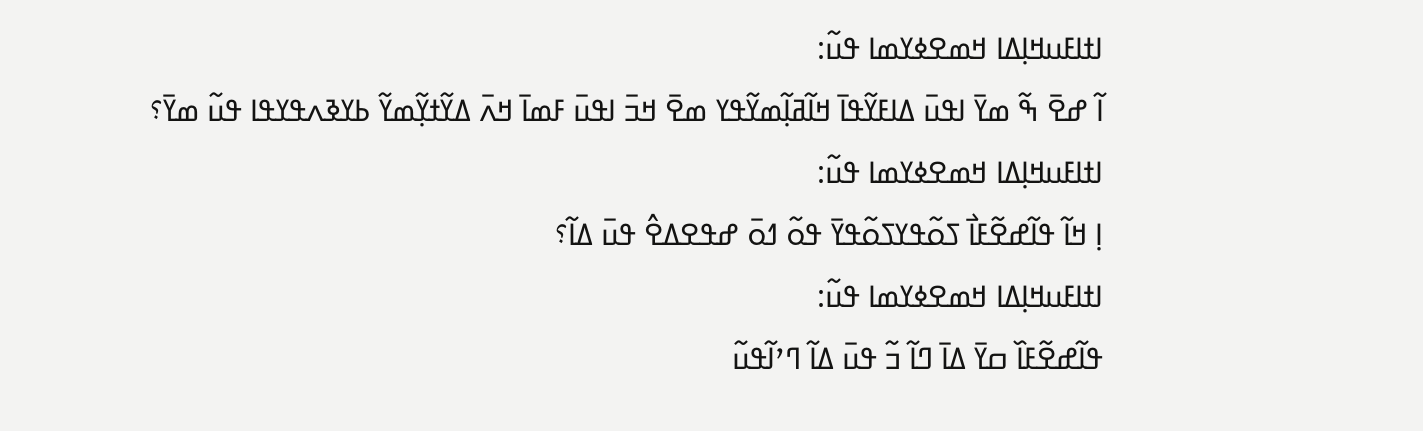ߊߙߊߓߎߞߊ߲ߡߊ ߞߘߐߦߌߘߊ ߟߎ߬:
ߊ߬ ߝߐ߫ ߒ߬ ߘߌ߫ ߊߟߎ߫ ߡߊߓߌ߬ߟߊ߫ ߞߊ߬ߥߊ߲߬ߘߌ߬ߟߌ ߘߐ߫ ߞߏ߫ ߊߟߎ߫ ߓߘߊ߫ ߞߍ߫ ߡߌ߬ߙߌ߲߬ߘߌ߬ ߕߌߢߍߟߌߟߊ ߟߎ߬ ߘߌ߫؟
ߊߙߊߓߎߞߊ߲ߡߊ ߞߘߐߦߌߘߊ ߟߎ߬:
ߊ߲ ߞߊ߬ ߟߊ߬ߝߐ߬ߓߊ߯ ߖߋ߬ߟߌߖߋ߬ߟߌ߫ ߟߋ߬ ߗߋ߫ ߝߟߐߡߐ߮ ߟߎ߫ ߡߊ߬؟
ߊߙߊߓߎߞߊ߲ߡߊ ߞߘߐߦߌߘߊ ߟߎ߬:
ߟߊ߬ߝߐ߬ߓߊ߰ ߛߌ߫ ߡߊ߫ ߣߊ߬ ߏ߬ ߟߎ߫ ߡߊ߬ ߣߴߊ߬ߟߎ߬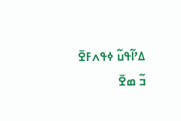ߡߴߊ߬ߟߎ߬ ߦߟߍߓߐ߫ ߏ߬ ߘߐ߫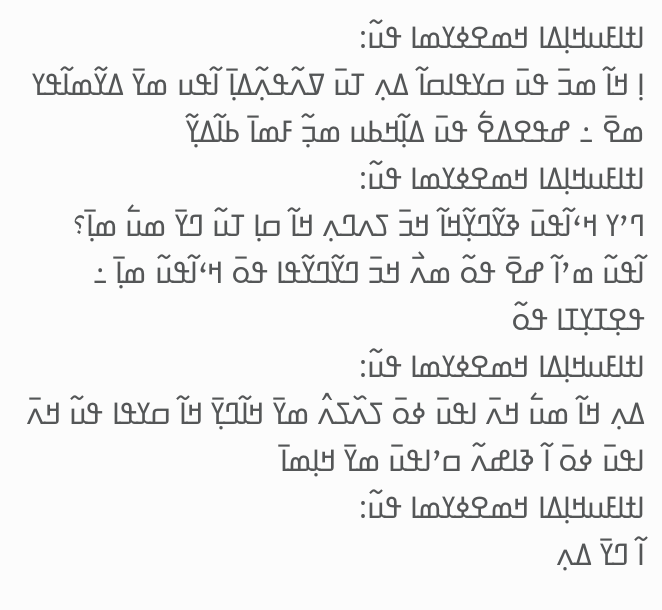ߊߙߊߓߎߞߊ߲ߡߊ ߞߘߐߦߌߘߊ ߟߎ߬:
ߊ߲ ߞߊ߬ ߘߏ߫ ߟߎ߫ ߛߌߟߊߛߊ߬ ߡߍ߲ ߠߎ߫ ߜߍ߬ߟߍ߲߬ߡߊ߲߫ ߊ߬ߟߎ ߘߌ߫ ߡߌ߬ߘߊ߬ߟߌ ߘߐ߫ ߸ ߝߟߐߡߐ߱ ߟߎ߫ ߡߊ߲߬ߞߕߎ ߘߏ߲߬ ߓߘߊ߫ ߕߊ߬ߡߌ߲߬
ߊߙߊߓߎߞߊ߲ߡߊ ߞߘߐߦߌߘߊ ߟߎ߬:
ߣߴߌ ߞߵߊ߬ߟߎ߫ ߢߌ߬ߣߌ߲߬ߞߊ߬ ߞߏ߫ ߖߍߣߍ߲ ߞߊ߬ ߛߊ߲ ߠߎ߬ ߣߌ߫ ߘߎ߱ ߘߊ߲߫؟ ߊ߬ߟߎ߬ ߘߴߊ߬ ߝߐ߫ ߟߋ߬ ߘߍ߯ ߞߏ߫ ߣߌ߬ߣߌ߬ߟߊ ߟߋ߫ ߞߵߊ߬ߟߎ߬ ߘߊ߲߫ ߸ ߟߐ߲ߠߌ߲ߠߊ ߟߋ߬
ߊߙߊߓߎߞߊ߲ߡߊ ߞߘߐߦߌߘߊ ߟߎ߬:
ߡߍ߲ ߞߊ߬ ߘߎ߱ ߞߍ߫ ߊߟߎ߫ ߦߋ߫ ߖߍ߰ߖߍ߮ ߘߌ߫ ߞߊ߬ߣߌ߲߫ ߞߊ߬ ߛߌߟߊ ߟߎ߬ ߞߍ߫ ߊߟߎ߫ ߦߋ߫ ߊ߬ ߢߊߝߍ߬ ߛߴߊߟߎ߫ ߘߌ߫ ߞߊ߲ߘߊ߫
ߊߙߊߓߎߞߊ߲ߡߊ ߞߘߐߦߌߘߊ ߟߎ߬:
ߊ߬ ߣߌ߫ ߡߍ߲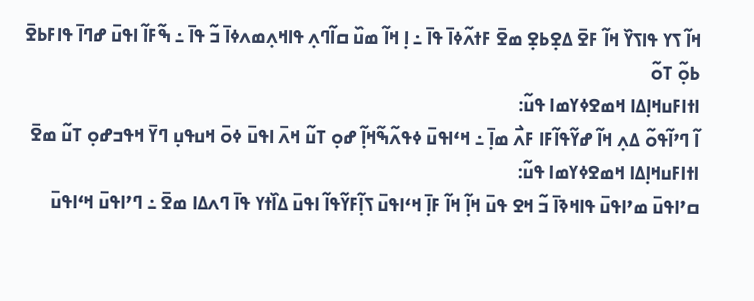ߞߊ߬ ߖߌ ߟߊߖߌ߰ ߞߊ߬ ߓߐ߫ ߡߐ߲ߕߐ߲ ߘߐ߫ ߓߙߍ߬ߦߊ߫ ߟߊ߫ ߸ ߊ߲ ߞߊ߬ ߘߎ߰ ߛߊ߬ߣߍ߲ ߟߊߞߍ߲ߘߍߦߊ߫ ߏ߬ ߟߊ߫ ߸ ߒ߬ߓߊ߬ ߊߟߎ߫ ߝߣߊ߫ ߟߊߓߕߐ߫ ߕߋ߲߬ ߠߋ߬
ߊߙߊߓߎߞߊ߲ߡߊ ߞߘߐߦߌߘߊ ߟߎ߬:
ߊ߬ ߣߴߊ߬ߟߋ߬ ߡߍ߲ ߞߊ߬ ߝߌ߬ߟߊ߬ߓߊ ߓߍ߯ ߘߊ߲߫ ߸ ߞߵߊߟߎ߫ ߦߟߍ߬ߒ߬ߞߊ߲߬ ߝߋ߲ ߠߎ߬ ߞߍ߫ ߊߟߎ߫ ߦߋ߫ ߞߎߟߎ߲ ߣߌ߫ ߞߟߏߝߋ߲ ߠߎ߬ ߘߐ߫
ߊߙߊߓߎߞߊ߲ߡߊ ߞߘߐߦߌߘߊ ߟߎ߬:
ߛߴߊߟߎ߫ ߘߴߊߟߎ߫ ߟߊߞߢߊ߫ ߏ߬ ߞߐ ߟߎ߫ ߞߊ߲߬ ߞߊ߬ ߓߊ߲߫ ߞߵߊߟߎ߫ ߖߊ߲߬ߓߌ߬ߟߊ߬ ߊߟߎ߫ ߡߊ߰ߙߌ ߟߊ߫ ߣߍߡߊ ߘߐ߫ ߸ ߣߴߊߟߎ߫ ߞߵߊߟߎ߫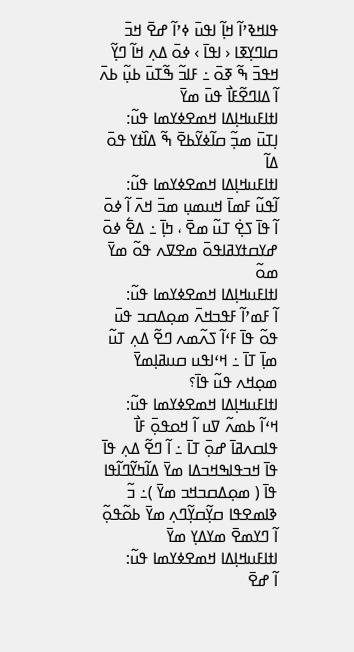ߟߊߞߢߴߊ߬ ߞߊ߲߬ ߊߟߎ߫ ߦߴߊ߬ ߝߐ߫ ߞߏ߫ ߛߊߣߌ߲ߧߊ ‹ ߊߟߊ߫ › ߦߋ߫ ߡߍ߲ ߞߊ߬ ߣߌ߲߬ ߞߟߏ߫ ߒ߬ ߧߋ߫ ߸ ߓߊߏ߬ ߒ߬ߠߎ߫ ߕߎ߲߬ ߕߍ߫ ߊ߬ ߡߊߣߐ߬ߓߊ߯ ߟߎ߫ ߘߌ߫
ߊߙߊߓߎߞߊ߲ߡߊ ߞߘߐߦߌߘߊ ߟߎ߬:
ߊ߲ߠߎ߫ ߘߏ߲߬ ߛߊ߬ߦߌ߬ߕߐ߫ ߒ߬ ߡߊ߰ߙߌ ߟߋ߫ ߡߊ߬
ߊߙߊߓߎߞߊ߲ߡߊ ߞߘߐߦߌߘߊ ߟߎ߬:
ߊ߬ߟߎ߬ ߓߘߊ߫ ߞߎߘߎ߲ ߘߏ߫ ߞߍ߫ ߊ߬ ߦߋ߫ ߊ߬ ߟߊ߫ ߖߐ߲߭ ߠߎ߬ ߘߐ߫ ، ߤߊ߲߫ ߸ ߡߐ߱ ߦߋ߫ ߝߌߛߙߌߥߊߟߋ߫ ߘߐߜߍ ߟߋ߬ ߘߌ߫ ߘߋ߬
ߊߙߊߓߎߞߊ߲ߡߊ ߞߘߐߦߌߘߊ ߟߎ߬:
ߊ߬ ߓߘߴߊ߬ ߓߟߏߞߍ߫ ߘߋ߲ߡߛߏ ߟߎ߫ ߟߋ߬ ߟߊ߫ ߓߵߊ߬ ߖߍ߬ߘߍ ߣߐ߬ ߡߍ߲ ߠߎ߬ ߘߊ߲߫ ߠߊ߫ ߸ ߞߵߊߟߎ ߛߎߥߊ߲ߘߌ߫ ߘߋ߲ߞߍ ߟߎ߬ ߟߊ߫؟
ߊߙߊߓߎߞߊ߲ߡߊ ߞߘߐߦߌߘߊ ߟߎ߬:
ߞߵߊ߬ ߕߘߍ߬ ߜߎ ߊ߬ ߞߋߟߋ߲߫ ߓߊ߯ ߟߊߛߍߥߊ߫ ߝߋ߲߫ ߠߊ߫ ߸ ߊ߬ ߣߐ߬ ߡߍ߲ ߟߊ߫ ߟߊ߫ ߞߏߟߊߒߞߏߡߊ ߘߌ߫ ߡߊ߬ߤߌ߬ߣߊ߬ߟߊ ߟߊ߫ ( ߘߋ߲ߡߛߏߞߏ ߘߌ߫ )߸ ߏ߬ ߢߊߘߐߟߊ ߛߌ߲߬ߛߌ߲߬ߣߍ߲ ߘߌ߫ ߕߋ߬ߟߋ߲߬ ߊ߬ ߣߌߘߐ߫ ߘߌߡߌ߲ ߘߌ߫
ߊߙߊߓߎߞߊ߲ߡߊ ߞߘߐߦߌߘߊ ߟߎ߬:
ߊ߬ ߝߐ߫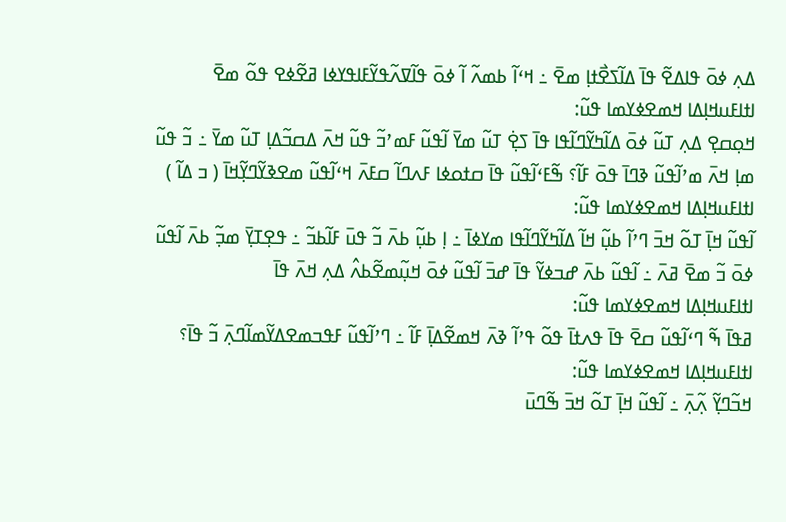ߡߍ߲ ߦߋ߫ ߟߊߡߐ߬ ߟߊ߫ ߡߊ߬ߖߐ߯ߙߊ߲ ߘߐ߫ ߸ ߞߵߊ߬ ߕߘߍ߬ ߊ߬ ߦߋ߫ ߟߊ߬ߜߍ߬ߟߌ߬ߓߊߟߌߦߊ ߥߐ߬ߦߐ ߟߋ߬ ߘߐ߫
ߊߙߊߓߎߞߊ߲ߡߊ ߞߘߐߦߌߘߊ ߟߎ߬:
ߞߋ߲ߛߐ߲ ߡߍ߲ ߠߎ߬ ߦߋ߫ ߡߊ߬ߤߌ߬ߣߊ߬ߟߊ ߟߊ߫ ߖߐ߲߭ ߠߎ߬ ߘߌ߫ ߊ߬ߟߎ߬ ߓߘߴߏ߬ ߟߎ߬ ߞߍ߫ ߡߛߏ߬ߡߊ߲ ߠߎ߬ ߘߌ߫ ߸ ߏ߬ ߟߎ߬ ߘߊ߲ ߞߍ߫ ߘߴߊ߬ߟߎ߬ ߢߣߊ߫ ߟߋ߫ ߓߊ߬؟ ߒ߬ߓߵߊ߬ߟߎ߬ ߟߊ߫ ߛߙߋߦߊ ߓߍߣߊ߬ ߛߓߍ߫ ߞߵߊ߬ߟߎ߬ ߘߐߢߌ߬ߣߌ߲߬ߞߊ߫ ( ߏ ߡߊ߬ )
ߊߙߊߓߎߞߊ߲ߡߊ ߞߘߐߦߌߘߊ ߟߎ߬:
ߊ߬ߟߎ߬ ߞߊ߲߫ ߠߋ߬ ߞߏ߫ ߣߴߊ߬ ߕߎ߲߬ ߞߊ߬ ߡߊ߬ߤߌ߬ߣߊ߬ߟߊ ߘߌߦߊ߫ ߸ ߊ߲ ߕߎ߲߬ ߕߍ߫ ߏ߬ ߟߎ߫ ߓߊ߬ߕߏ߬ ߸ ߟߐ߲ߠߌ߲߫ ߘߏ߲߬ ߕߍ߫ ߊ߬ߟߎ߬ ߦߋ߫ ߏ߬ ߘߐ߫ ߥߍ߫ ߸ ߊ߬ߟߎ߬ ߕߍ߫ ߝߏߦߌ߬ ߟߊ߫ ߝߏ߫ ߊ߬ߟߎ߬ ߦߋ߫ ߞߎ߲߬ߘߐ߬ߕߍ߮ ߡߍ߲ ߞߍ߫ ߟߊ߫
ߊߙߊߓߎߞߊ߲ߡߊ ߞߘߐߦߌߘߊ ߟߎ߬:
ߥߟߊ߫ ߒ߬ ߣߵߊ߬ߟߎ߬ ߛߐ߫ ߟߊ߫ ߟߍߙߊ߫ ߟߋ߬ ߟߴߊ߬ ߢߍ߫ ߞߘߐ߬ߡߊ߲߫ ߓߊ߬ ߸ ߣߴߊ߬ߟߎ߬ ߓߟߏߘߐߡߌ߬ߘߊ߬ߣߍ߲߫ ߏ߬ ߟߊ߫؟
ߊߙߊߓߎߞߊ߲ߡߊ ߞߘߐߦߌߘߊ ߟߎ߬:
ߞߏ߬ߣߌ߲߬ ߍ߲߬ߍ߲߫ ߸ ߊ߬ߟߎ߬ ߞߊ߲߫ ߠߋ߬ ߞߏ߫ ߒ߬ߣߎ߫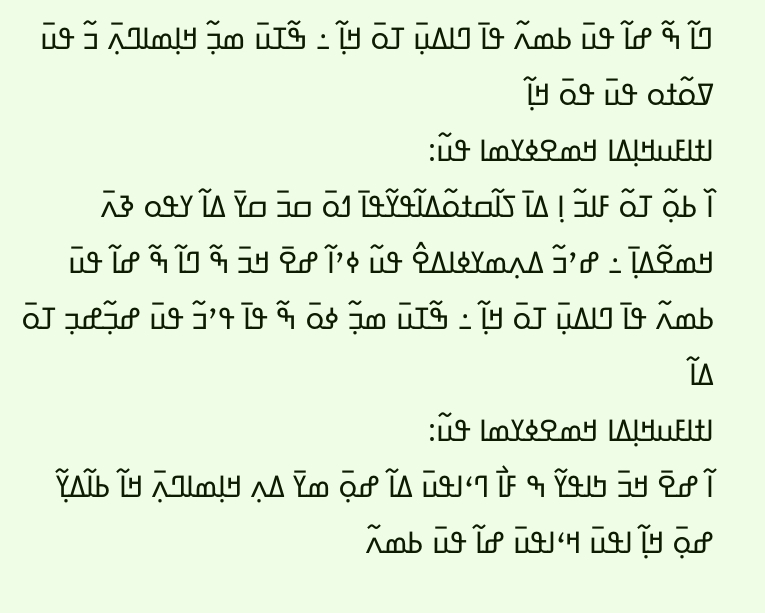ߣߊ߬ ߒ߬ ߝߊ߬ ߟߎ߫ ߕߘߍ߬ ߟߊ߫ ߣߊߡߎ߲߫ ߠߋ߫ ߞߊ߲߬ ߸ ߒ߬ߠߎ߫ ߘߏ߲߬ ߞߊ߲ߘߊߣߍ߲߫ ߏ߬ ߟߎ߫ ߜߋ߬ߙߋ ߟߎ߫ ߟߋ߫ ߞߊ߲߬
ߊߙߊߓߎߞߊ߲ߡߊ ߞߘߐߦߌߘߊ ߟߎ߬:
ߊ߰ ߕߋ߲߬ ߠߋ߬ ߓߊߏ߬ ߊ߲ ߡߊ߫ ߖߊ߬ߛߙߋ߬ߡߊ߬ߟߌ߬ߟߊ߫ ߗߋ߫ ߛߏ߫ ߛߌ߫ ߡߊ߬ ߌߟߋ ߢߍ߫ ߞߘߐ߬ߡߊ߲߫ ߸ ߝߴߏ߬ ߡߍ߲ߘߌߦߊߡߐ߮ ߟߎ߬ ߦߴߊ߬ ߝߐ߫ ߞߏ߫ ߒ߬ ߣߊ߬ ߒ߬ ߝߊ߬ ߟߎ߫ ߕߘߍ߬ ߟߊ߫ ߣߊߡߎ߲߫ ߠߋ߫ ߞߊ߲߬ ߸ ߒ߬ߠߎ߫ ߘߏ߲߬ ߦߋ߫ ߒ߬ ߟߊ߫ ߟߴߏ߬ ߟߎ߫ ߝߏ߲߬ߝߏ߲ ߠߋ߫ ߡߊ߬
ߊߙߊߓߎߞߊ߲ߡߊ ߞߘߐߦߌߘߊ ߟߎ߬:
ߊ߬ ߝߐ߫ ߞߏ߫ ߤߊߟߌ߬ ߒ ߓߊ߯ ߣߵߊߟߎ߫ ߡߊ߬ ߝߋ߲߫ ߘߌ߫ ߡߍ߲ ߞߊ߲ߘߊߣߍ߲߫ ߞߊ߬ ߕߊ߬ߡߌ߲߬ ߝߋ߲߫ ߞߊ߲߬ ߊߟߎ߫ ߞߵߊߟߎ߫ ߝߊ߬ ߟߎ߫ ߕߘߍ߬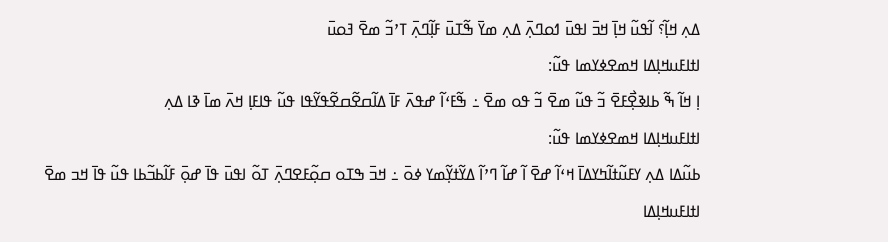ߡߍ߲ ߞߊ߲߬؟ ߊ߬ߟߎ߬ ߞߊ߲߫ ߞߏ߫ ߊߟߎ߫ ߗߋߣߍ߲߫ ߡߍ߲ ߘߌ߫ ߒ߬ߠߎ߫ ߓߊ߲߬ߣߍ߲߫ ߠߴߏ߬ ߘߐ߫ ߔߋߎ߫
ߊߙߊߓߎߞߊ߲ߡߊ ߞߘߐߦߌߘߊ ߟߎ߬:
ߊ߲ ߞߊ߬ ߒ߬ ߕߊߢߐ߲߯ߓߐ߫ ߏ߬ ߟߎ߬ ߘߐ߫ ߏ߬ ߟߋ ߘߐ߫ ߸ ߒ߬ߓߵߊ߬ ߝߟߍ߫ ߓߊ߫ ߡߊ߬ߛߐ߬ߛߐ߬ߟߌ߬ߟߊ ߟߎ߬ ߟߊߓߊ߲ ߞߍ߫ ߘߊ߫ ߢߊ ߡߍ߲
ߊߙߊߓߎߞߊ߲ߡߊ ߞߘߐߦߌߘߊ ߟߎ߬:
ߕߎ߬ߡߊ ߡߍ߲ ߌߓߎ߬ߙߊ߬ߤߌߡߊ߫ ߞߵߊ߬ ߝߐ߫ ߊ߬ ߝߊ߬ ߣߴߊ߬ ߡߌ߬ߙߌ߲߬ߘߌ ߦߋ߫ ߸ ߞߏ߫ ߒߠߋ ߛߋ߲߬ߓߐߣߍ߲߫ ߠߋ߬ ߊߟߎ߫ ߟߊ߫ ߝߋ߲߫ ߓߊ߬ߕߏ߬ߕߊ ߟߎ߬ ߟߊ߫ ߞߏ ߘߐ߫
ߊߙߊߓߎߞߊ߲ߡߊ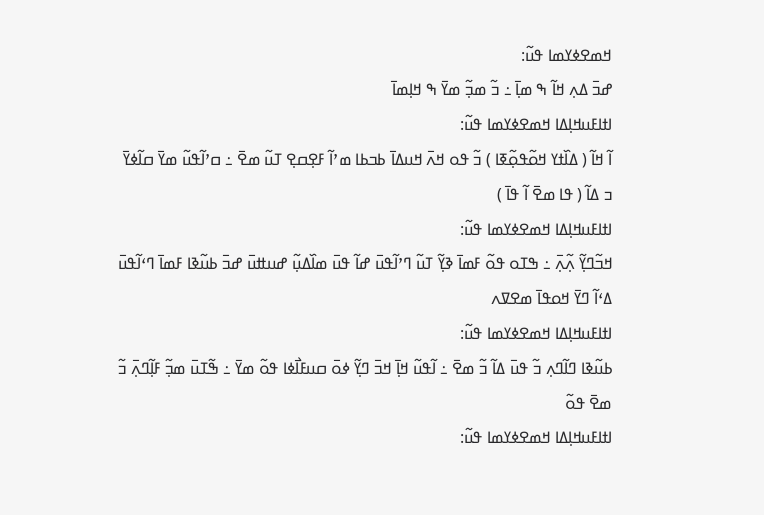ߞߘߐߦߌߘߊ ߟߎ߬:
ߝߏ߫ ߡߍ߲ ߞߊ߬ ߒ ߘߊ߲߫ ߸ ߏ߬ ߘߏ߲߬ ߘߌ߫ ߒ ߞߊ߲ߘߊ߫
ߊߙߊߓߎߞߊ߲ߡߊ ߞߘߐߦߌߘߊ ߟߎ߬:
ߊ߬ ߞߊ߬ ( ߡߊ߰ߙߌ ߞߋ߬ߟߋ߲߬ߧߊ ) ߏ߬ ߟߋ ߞߍ߫ ߞߎߡߊ߫ ߕߏߕߊ ߘߴߊ߬ ߓߐ߲ߛߐ߲ ߠߎ߬ ߘߐ߫ ߸ ߛߴߊ߬ߟߎ߬ ߘߌ߫ ߛߊ߬ߦߌ߫ ߏ ߡߊ߬ ( ߟߊ ߘߐ߫ ߊ߬ ߟߊ߫ )
ߊߙߊߓߎߞߊ߲ߡߊ ߞߘߐߦߌߘߊ ߟߎ߬:
ߞߏ߬ߣߌ߲߬ ߍ߲߬ߍ߲߫ ߸ ߒߠߋ ߟߋ߬ ߓߘߊ߫ ߢߌ߲߬ ߠߎ߬ ߣߴߊ߬ߟߎ߫ ߝߊ߬ ߟߎ߫ ߘߊ߰ߡߎ߲߬ ߝߎߚߎ߫ ߝߏ߫ ߕߎ߬ߢߊ ߓߘߊ߫ ߣߵߊ߬ߟߎ߫ ߡߵߊ߬ ߣߌ߫ ߞߋߟߊ߫ ߘߐߜߍ
ߊߙߊߓߎߞߊ߲ߡߊ ߞߘߐߦߌߘߊ ߟߎ߬:
ߕߎ߬ߢߊ ߣߊ߬ߣߍ߲ ߏ߬ ߟߎ߫ ߡߊ߬ ߏ߬ ߘߐ߫ ߸ ߊ߬ߟߎ߬ ߞߊ߲߫ ߞߏ߫ ߣߌ߲߬ ߦߋ߫ ߛߎߓߊ߯ߦߊ ߟߋ߬ ߘߌ߫ ߸ ߒ߬ߠߎ߫ ߘߏ߲߬ ߓߊ߲߬ߣߍ߲߫ ߏ߬ ߘߐ߫ ߟߋ߬
ߊߙߊߓߎߞߊ߲ߡߊ ߞߘߐߦߌߘߊ ߟߎ߬: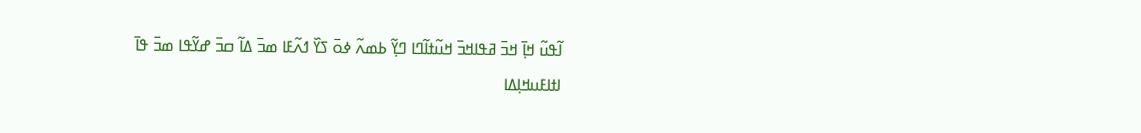ߊ߬ߟߎ߬ ߞߊ߲߫ ߞߏ߫ ߥߟߊߞߏ߫ ߞߎ߬ߙߊ߬ߣߊ ߣߌ߲߬ ߕߘߍ߬ ߦߋ߫ ߖߌ߰ ߗߍ߬ߓߊ ߘߏ߫ ߡߊ߬ ߛߏ߫ ߝߌ߬ߟߊ ߘߏ߫ ߟߊ߫
ߊߙߊߓߎߞߊ߲ߡߊ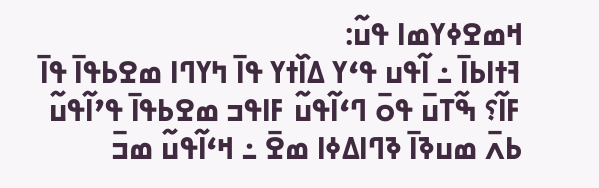ߞߘߐߦߌߘߊ ߟߎ߬:
ߔߙߊߕߊ߫ ߸ ߊ߬ߟߎ ߟߵߌ ߡߊ߰ߙߌ ߟߊ߫ ߤߌߣߊ ߘߐߕߟߊ߫ ߟߊ߫ ߓߊ߬؟ ߒ߬ߠߎ߫ ߟߋ߫ ߣߵߊ߬ߟߎ߬ ߓߊߟߏ ߘߐߕߟߊ߫ ߟߴߊ߬ߟߎ߬ ߕߍ߫ ߘߎߢߊ߫ ߢߣߊߡߦߊ ߘߐ߫ ߸ ߞߵߊ߬ߟߎ߬ ߘߏ߫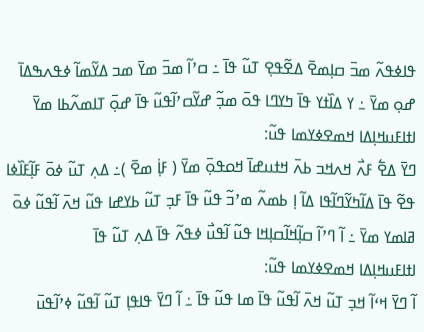ߟߊߦߟߍ߬ ߘߏ߫ ߛߊ߲ߘߐ߫ ߡߐ߬ߟߐ߲ ߠߎ߬ ߟߊ߫ ߸ ߛߴߊ߬ ߘߏ߫ ߘߌ߫ ߘߏ ߡߌ߬ߘߊ߬ ߦߟߍߒߡߊ߫ ߝߋ߲ ߘߌ߫ ߸ ߌ ߡߊ߰ߙߌ ߟߊ߫ ߤߌߣߊ ߟߋ߫ ߘߏ߲߬ ߝߌ߬ߛߴߊ߬ߟߎ߬ ߟߊ߫ ߝߋ߲߫ ߠߊߘߍ߬ߕߊ ߘߌ߫
ߊߙߊߓߎߞߊ߲ߡߊ ߞߘߐߦߌߘߊ ߟߎ߬:
ߣߌ߫ ߡߐ߱ ߓߍ߯ ߞߍߞߏ ߕߍ߫ ߞߙߎߝߊ߫ ߞߋߟߋ߲߫ ߘߌ߫ ( ߓߊ߲߭ ߘߐ߫ )߸ ߡߍ߲ ߠߎ߬ ߦߋ߫ ߓߊ߲߬ߓߊ߰ߦߊ ߟߐ߬ ߟߊ߫ ߡߊ߬ߤߌ߬ߣߊ߬ߟߊ ߡߊ߬ ߊ߲ ߕߘߍ߬ ߘߴߏ߬ ߟߎ߬ ߟߊ߫ ߓߏ߲ ߠߎ߬ ߕߌߝߊ ߟߎ߬ ߞߍ߫ ߊ߬ߟߎ߬ ߦߋ߫ ߥߊߘߌ ߘߌ߫ ߸ ߊ߬ ߣߴߊ߬ ߛߊ߲߬ߞߊ߬ߛߊ߲ߞߊ ߟߎ߬ ߊ߬ߟߎ߯ ߦߟߍ߬ ߟߊ߫ ߡߍ߲ ߠߎ߬ ߟߊ߫
ߊߙߊߓߎߞߊ߲ߡߊ ߞߘߐߦߌߘߊ ߟߎ߬:
ߊ߬ ߣߌ߫ ߞߵߊ߬ ߞߏ߲ ߠߎ߬ ߞߍ߫ ߊ߬ߟߎ߬ ߟߊ߫ ߘߊ ߟߎ߬ ߟߊ߫ ߸ ߊ߬ ߣߌ߫ ߟߊߟߊ߲ ߠߎ߬ ߊ߬ߟߎ߬ ߦߴߊ߬ߟߎ߫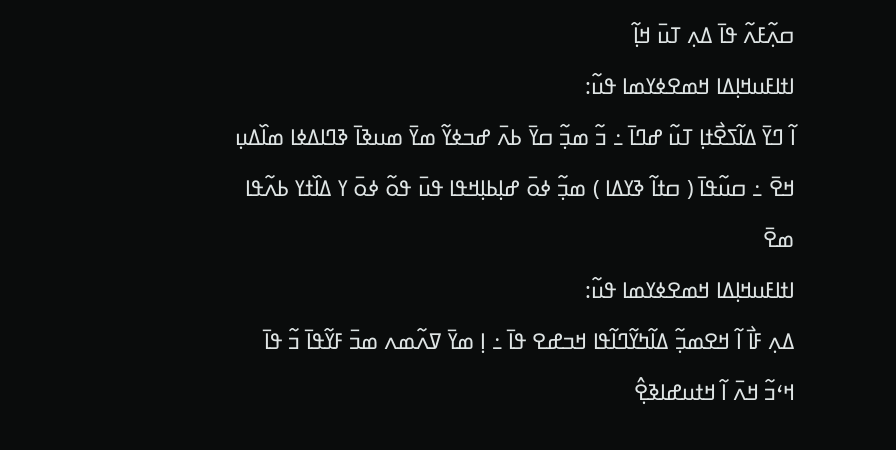ߛߍ߲߬ߓߍ߬ ߟߊ߫ ߡߍ߲ ߠߎ߫ ߞߊ߲߬
ߊߙߊߓߎߞߊ߲ߡߊ ߞߘߐߦߌߘߊ ߟߎ߬:
ߊ߬ ߣߌ߫ ߡߊ߬ߖߐ߯ߙߊ߲ ߠߎ߬ ߝߣߊ߫ ߸ ߏ߬ ߘߏ߲߬ ߛߌ߫ ߕߍ߫ ߝߏߦߌ߬ ߘߌ߫ ߘߎߢߊ߫ ߢߣߊߡߦߊ ߘߊ߰ߡߎ߲ ߞߐ߫ ߸ ߛߎ߬ߟߊ߫ ( ߛߙߊ߬ ߢߌߡߊ ) ߘߏ߲߬ ߦߋ߫ ߝߊ߲ߕߊ߲ߞߟߊ ߟߎ߫ ߟߋ߬ ߦߋ߫ ߌ ߡߊ߰ߙߌ ߕߍ߬ߟߊ ߘߐ߫
ߊߙߊߓߎߞߊ߲ߡߊ ߞߘߐߦߌߘߊ ߟߎ߬:
ߡߍ߲ ߓߊ߯ ߊ߬ ߞߐߘߏ߲߬ ߡߊ߬ߤߌ߬ߣߊ߬ߟߊ ߞߏߝߐ ߟߊ߫ ߸ ߊ߲ ߘߌ߫ ߜߍ߬ߘߍ ߘߏ߫ ߓߌ߬ߟߊ߫ ߏ߬ ߟߊ߫ ߞߵߏ߬ ߞߍ߫ ߊ߬ ߞߙߎߝߊߢߐ߲߮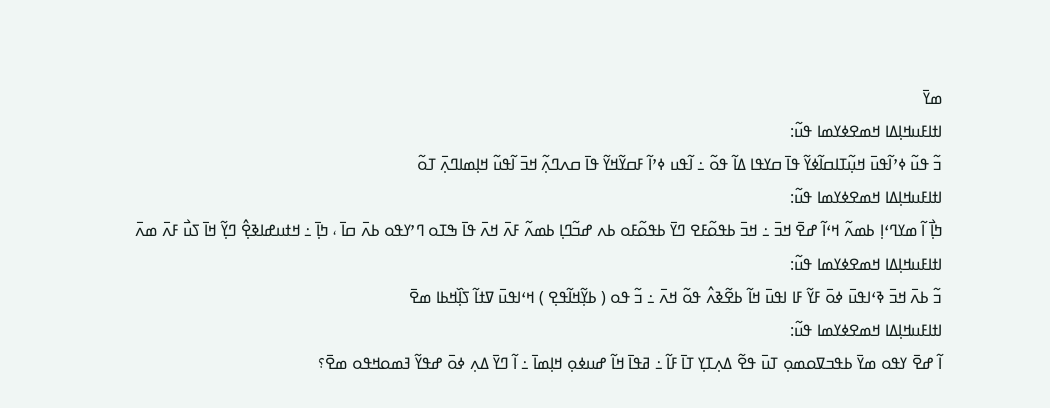ߘߌ߫
ߊߙߊߓߎߞߊ߲ߡߊ ߞߘߐߦߌߘߊ ߟߎ߬:
ߏ߬ ߟߎ߬ ߦߴߊ߬ߟߎ߫ ߞߎ߲߬ߠߊߛߊ߬ߦߌ߬ ߟߊ߫ ߛߌߟߊ ߡߊ߬ ߟߋ߬ ߸ ߊ߬ߟߎ ߦߴߊ߬ ߓߛߌ߬ߞߌ߬ ߟߊ߫ ߛߍߣߍ߲߬ ߞߏ߫ ߊ߬ߟߎ߬ ߞߊ߲ߘߊߣߍ߲߫ ߠߋ߬
ߊߙߊߓߎߞߊ߲ߡߊ ߞߘߐߦߌߘߊ ߟߎ߬:
ߤߊ߲߯ ߊ߬ ߘߌߣߵߊ߲ ߕߘߍ߬ ߞߵߊ߬ ߝߐ߫ ߞߏ߫ ߸ ߞߏ߫ ߕߟߋ߬ߓߐ ߣߌ߫ ߕߟߋ߬ߓߋ ߕߍ ߝߏ߬ߣߊ߲ ߕߘߍ߬ ߓߍ߫ ߞߍ߫ ߟߊ߫ ߒߠߋ ߣߴߌߟߋ ߕߍ߫ ߛߊ߫ ، ߤߊ߲߫ ߸ ߞߙߎߝߊߢߐ߲߮ ߣߌ߲߬ ߞߊ߫ ߖߎ߯ ߓߍ߫ ߘߍ߫
ߊߙߊߓߎߞߊ߲ߡߊ ߞߘߐߦߌߘߊ ߟߎ߬:
ߏ߬ ߕߍ߫ ߞߏ߫ ߢߵߊߟߎ߫ ߦߋ߫ ߓߌ߬ ߓߊ ߊߟߎ߫ ߞߊ߬ ߕߐ߬ߢߍ߮ ߟߋ߬ ߞߍ߫ ߸ ߏ߬ ߟߋ ( ߕߌ߲߬ߞߊ߬ߟߐ߲ ) ߞߵߊߟߎ߫ ߜߙߊ߬ ߖߊ߲߰ߞߕߊ ߘߐ߫
ߊߙߊߓߎߞߊ߲ߡߊ ߞߘߐߦߌߘߊ ߟߎ߬:
ߊ߬ ߝߐ߫ ߌߟߋ ߘߌ߫ ߕߟߏߜߋߘߋ߲ ߠߎ߫ ߟߐ߬ ߡߍ߲ߠߌ߲ ߠߊ߫ ߓߊ߬ ߸ ߥߟߊ߫ ߞߊ߬ ߝߎߦߋ߲ ߞߊ߲ߘߊ߫ ߸ ߊ߬ ߣߌ߫ ߡߍ߲ ߦߋ߫ ߝߟߌ߬ ߔߘߋߞߟߋ ߘߐ߫؟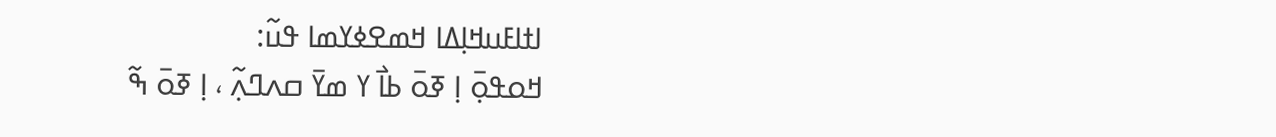ߊߙߊߓߎߞߊ߲ߡߊ ߞߘߐߦߌߘߊ ߟߎ߬:
ߞߋߟߋ߲߫ ߊ߲ ߧߋ߫ ߕߊ߯ ߌ ߘߌ߫ ߛߍߣߍ߲߬ ، ߊ߲ ߧߋ߫ ߒ߬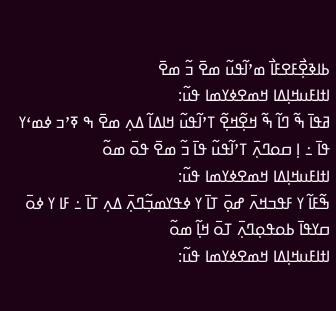ߕߊߢߐ߲߯ߓߐߓߊ߯ ߘߴߊ߬ߟߎ߬ ߘߐ߫ ߏ߬ ߘߐ߫
ߊߙߊߓߎߞߊ߲ߡߊ ߞߘߐߦߌߘߊ ߟߎ߬:
ߥߟߊ߫ ߒ߬ ߣߊ߬ ߒ߬ ߞߐ߲߬ߞߐ߲߬ ߠߴߊ߬ߟߎ߬ ߞߊߡߊ߬ ߡߍ߲ ߘߐ߫ ߒ ߧߴߏ ߦߘߵߌ ߟߊ߫ ߸ ߊ߲ ߛߋߣߍ߲߫ ߠߴߊ߬ߟߎ߬ ߟߊ߫ ߏ߬ ߘߐ߫ ߟߋ߫ ߘߋ߬
ߊߙߊߓߎߞߊ߲ߡߊ ߞߘߐߦߌߘߊ ߟߎ߬:
ߒ߬ߓߊ߬ ߌ ߓߟߏߞߍ߫ ߝߋ߲߫ ߠߊ߫ ߌ ߦߟߌߘߏ߲߬ߣߍ߲߫ ߡߍ߲ ߠߊ߫ ߸ ߓߊ ߌ ߦߋ߫ ߛߌߟߊ߫ ߕߋߟߋ߲ߣߍ߲߫ ߠߋ߫ ߞߊ߲߬ ߘߋ߬
ߊߙߊߓߎߞߊ߲ߡߊ ߞߘߐߦߌߘߊ ߟߎ߬: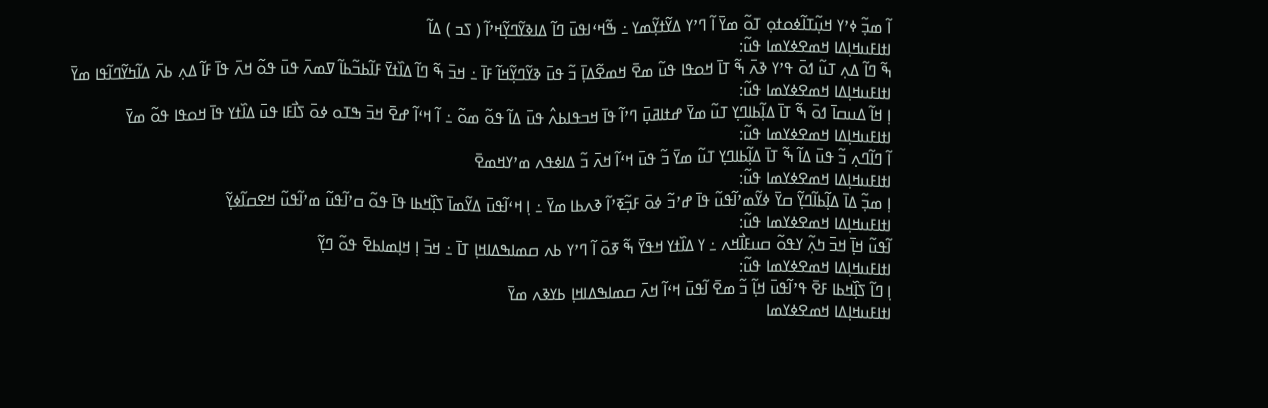ߊ߬ ߘߏ߲߬ ߦߴߌ ߞߎ߲߬ߠߊ߬ߦߋߙߋ߲ ߠߋ߬ ߘߌ߫ ߊ߬ ߣߴߌ ߡߌ߬ߙߌ߲߬ߘߌ ߸ ߒ߬ߞߵߊߟߎ߫ ߣߊ߬ ߡߊߢߌ߬ߣߌ߲߬ߞߴߊ߬ ( ߖߏ ) ߡߊ߬
ߊߙߊߓߎߞߊ߲ߡߊ ߞߘߐߦߌߘߊ ߟߎ߬:
ߒ߬ ߣߊ߬ ߡߍ߲ ߠߎ߬ ߗߋ߫ ߟߴߌ ߢߍ߫ ߒ߬ ߠߊ߫ ߞߋߟߊ ߟߎ߬ ߘߐ߫ ߞߘߐ߬ߡߊ߲߫ ߏ߬ ߟߎ߫ ߢߌ߬ߣߌ߲߬ߞߊ߬ ߓߊ߫ ߸ ߞߏ߫ ߒ߬ ߣߊ߬ ߡߊ߰ߙߌ߫ ߓߊ߬ߕߏ߬ߕߊ߬ ߜߘߍ߫ ߟߎ߫ ߟߋ߬ ߞߍ߫ ߟߊ߫ ߓߊ߬ ߡߍ߲ ߕߍ߫ ߡߊ߬ߤߌ߬ߣߊ߬ߟߊ ߘߌ߫
ߊߙߊߓߎߞߊ߲ߡߊ ߞߘߐߦߌߘߊ ߟߎ߬:
ߊ߲ ߞߊ߬ ߡߎߛߊ߫ ߗߋ߫ ߒ߬ ߠߊ߫ ߡߊ߲߬ߕߊߣߌ߲ ߠߎ߬ ߘߌ߫ ߝߙߊߥߎ߲߫ ߣߴߊ߬ ߟߊ߫ ߞߏߟߊߕߍ߮ ߟߎ߫ ߡߊ߬ ߟߋ߬ ߘߋ߬ ߸ ߊ߬ ߞߵߊ߬ ߝߐ߫ ߞߏ߫ ߒߠߋ ߦߋ߫ ߖߊ߯ߓߊ ߟߎ߫ ߡߊ߰ߙߌ ߟߊ߫ ߞߋߟߊ ߟߋ߬ ߘߌ߫
ߊߙߊߓߎߞߊ߲ߡߊ ߞߘߐߦߌߘߊ ߟߎ߬:
ߊ߬ ߣߊ߬ߣߍ߲ ߏ߬ ߟߎ߫ ߡߊ߬ ߒ߬ ߠߊ߫ ߡߊ߲߬ߕߊߣߌ߲ ߠߎ߬ ߘߌ߫ ߏ߬ ߟߎ߫ ߞߵߊ߬ ߞߍ߫ ߏ߬ ߡߊߦߟߍ ߘߴߌߞߘߐ߫
ߊߙߊߓߎߞߊ߲ߡߊ ߞߘߐߦߌߘߊ ߟߎ߬:
ߊ߲ ߘߏ߲߬ ߡߊ߫ ߡߊ߲߬ߕߊ߬ߣߌ߲߬ ߛߌ߫ ߦߌ߬ߘߴߊ߬ߟߎ߬ ߟߊ߫ ߝߴߏ߬ ߦߋ߫ ߓߏ߲߬ߧߴߊ߬ ߢߍߕߊ ߘߌ߫ ߸ ߊ߲ ߞߵߊ߬ߟߎ߫ ߡߌ߬ߘߊ߫ ߖߊ߲߰ߞߕߊ ߟߊ߫ ߟߋ߬ ߛߴߊ߬ߟߎ߬ ߘߴߊ߬ߟߎ߬ ߞߐߛߊ߬ߦߌ߲߬
ߊߙߊߓߎߞߊ߲ߡߊ ߞߘߐߦߌߘߊ ߟߎ߬:
ߊ߬ߟߎ߬ ߞߊ߲߫ ߞߏ߫ ߤߍ߲߬ ߌߟߋ߬ ߛߎߓߊ߯ߞߍ ߸ ߌ ߡߊ߰ߙߌ ߞߟߌ߫ ߒ߬ ߧߋ߫ ߊ߬ ߣߴߌ ߕߍ ߛߘߊߒߡߊߞߊ߲ ߠߊ߫ ߸ ߞߏ߫ ߊ߲ ߞߊ߲ߘߊߕߐ߫ ߟߋ߬ ߣߌ߲߬
ߊߙߊߓߎߞߊ߲ߡߊ ߞߘߐߦߌߘߊ ߟߎ߬:
ߊ߲ ߣߊ߬ ߖߊ߲߰ߞߕߊ ߓߐ߫ ߟߴߊ߬ߟߎ߫ ߞߊ߲߬ ߏ߬ ߘߐ߫ ߊ߬ߟߎ߫ ߞߵߊ߬ ߞߍ߫ ߛߘߊߒߡߊߞߊ߲ ߕߌߢߍ ߘߌ߫
ߊߙߊߓߎߞߊ߲ߡߊ ߞߘߐߦߌߘߊ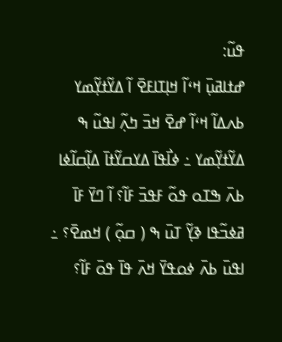ߟߎ߬:
ߝߙߊߥߎ߲߫ ߞߵߊ߬ ߞߊ߲ߠߊߓߐ߫ ߊ߬ ߡߌ߬ߙߌ߲߬ߘߌ ߕߍߡߊ߬ ߞߵߊ߬ ߝߐ߫ ߞߏ߫ ߤߍ߲߬ ߊߟߎ߬ ߒ ߡߌ߬ߙߌ߲߬ߘߌ ߸ ߦߊ߯ߟߊ߫ ߡߌߛߌ߬ߙߊ߫ ߡߊ߲߬ߛߊ߬ߦߊ ߕߍ߫ ߒߠߋ ߟߋ߬ ߓߟߏ߫ ߓߊ߬؟ ߊ߬ ߣߌ߫ ߓߊ߫ ߥߦߏ߬ߟߊ ߢߌ߲߬ ߠߎ߫ ߒ ( ߛߋ߲߬ ) ߞߘߐ߫؟ ߸ ߊߟߎ߫ ߕߍ߫ ߦߋߟߌ߫ ߞߍ߫ ߟߊ߫ ߟߋ߫ ߓߊ߬؟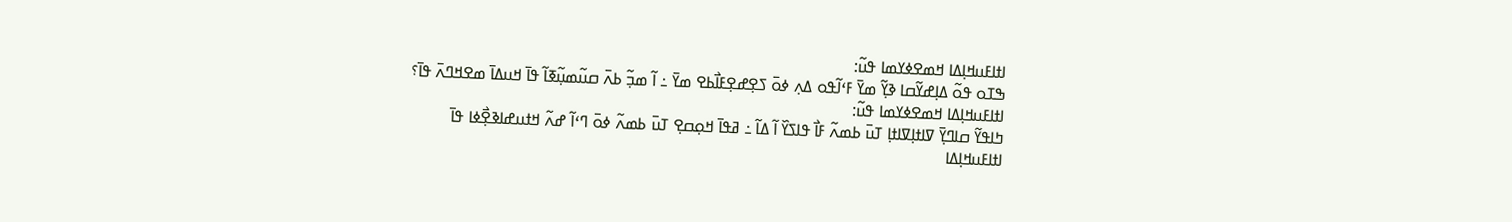ߊߙߊߓߎߞߊ߲ߡߊ ߞߘߐߦߌߘߊ ߟߎ߬:
ߒߠߋ ߟߋ߬ ߡߊ߲ߝߌ߬ߛߊ ߢߌ߲߬ ߘߌ߫ ߓߵߊ߬ߟߋ ߡߍ߲ ߦߋ߫ ߖߐ߲ߝߐ߲ߓߊ߯ߕߐ ߘߌ߫ ߸ ߊ߬ ߘߏ߲߬ ߕߍ߫ ߛߎ߬ߘߎ߲߬ߧߊ߬ ߟߊ߫ ߞߎߡߊ߫ ߘߐߞߣߍ߫ ߟߊ߫؟
ߊߙߊߓߎߞߊ߲ߡߊ ߞߘߐߦߌߘߊ ߟߎ߬:
ߤߊߟߌ߬ ߛߊߣߌ߲߫ ߜߊߙߊ߲ߜߊߙߊ߲ ߠߎ߫ ߕߘߍ߬ ߓߊ߯ ߟߊߖߌ߰ ߊ߬ ߡߊ߬ ߸ ߥߟߊ߫ ߞߋ߲ߛߐ߲ ߠߎ߫ ߕߘߍ߬ ߦߋ߫ ߣߵߊ߬ ߝߍ߬ ߞߙߎߝߊߢߐ߲߯ߦߊ ߟߊ߫
ߊߙߊߓߎߞߊ߲ߡߊ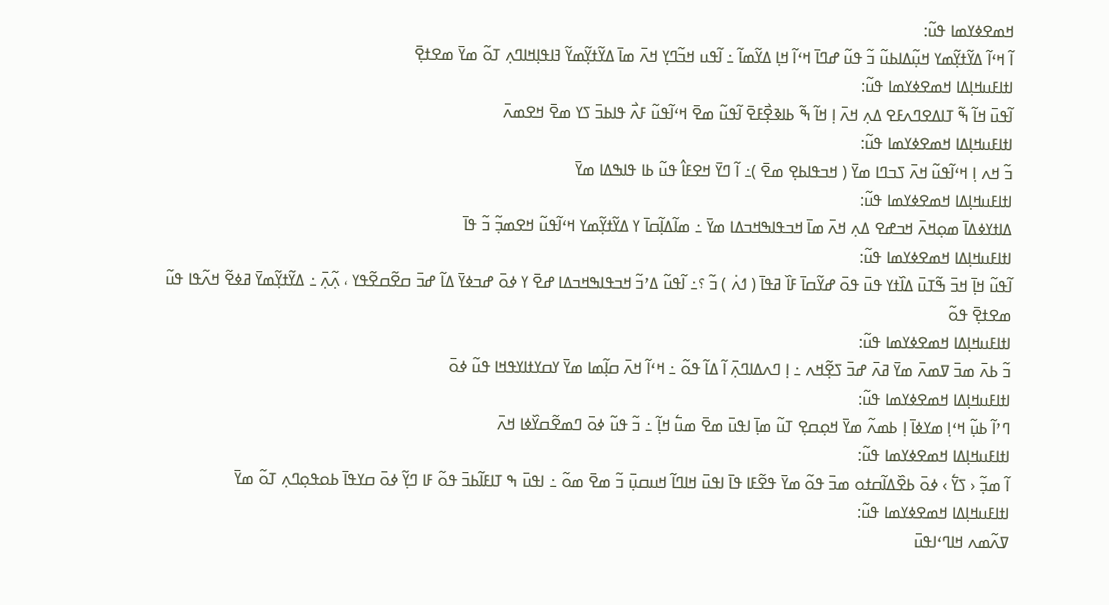ߞߘߐߦߌߘߊ ߟߎ߬:
ߊ߬ ߞߵߊ߬ ߡߌ߬ߙߌ߲߬ߘߌ ߞߎ߲߬ߡߊߕߎ߬ ߏ߬ ߟߎ߬ ߝߣߊ߫ ߞߵߊ߬ ߞߊ߲ ߡߌ߬ߘߊ߬ ߸ ߊ߬ߟߎ ߞߏ߬ߣߌ߲ ߞߍ߫ ߘߊ߫ ߡߌ߬ߙߌ߲߬ߘߌ߬ ߔߊߟߊ߲ߞߊߣߍ߲ ߠߋ߬ ߘߌ߫ ߘߐߙߐ߲߫
ߊߙߊߓߎߞߊ߲ߡߊ ߞߘߐߦߌߘߊ ߟߎ߬:
ߊ߬ߟߎ߫ ߞߊ߬ ߒ߬ ߠߊߡߐߣߍߓߐ ߡߍ߲ ߞߍ߫ ߊ߲ ߞߊ߬ ߒ߬ ߕߊߢߐ߲߯ߓߐ߫ ߊ߬ߟߎ߬ ߘߐ߫ ߞߵߊ߬ߟߎ߬ ߓߍ߯ ߟߊߕߏ߫ ߖߌ ߘߐ߫ ߞߐߘߍ߫
ߊߙߊߓߎߞߊ߲ߡߊ ߞߘߐߦߌߘߊ ߟߎ߬:
ߏ߬ ߞߍ ߊ߲ ߞߵߊ߬ߟߎ߬ ߞߍ߫ ߖߏߣߊ ߘߌ߫ ( ߞߏߟߊߕߐ߲ ߘߐ߫ )߸ ߊ߬ ߣߌ߫ ߞߐߓߊ߮ ߟߎ߬ ߕߊ ߟߊߒߡߊ ߘߌ߫
ߊߙߊߓߎߞߊ߲ߡߊ ߞߘߐߦߌߘߊ ߟߎ߬:
ߡߊߙߌߦߡߊ߫ ߘߋ߲ߞߍ߫ ߞߏߝߐ ߡߍ߲ ߞߍ߫ ߘߊ߫ ߞߏߟߊߒߞߏߡߊ ߘߌ߫ ߸ ߘߊ߬ߡߊ߲߬ߛߊ߫ ߌ ߡߌ߬ߙߌ߲߬ߘߌ ߞߵߊ߬ߟߎ߬ ߞߐߘߏ߲߬ ߏ߬ ߟߊ߫
ߊߙߊߓߎߞߊ߲ߡߊ ߞߘߐߦߌߘߊ ߟߎ߬:
ߊ߬ߟߎ߬ ߞߊ߲߫ ߞߏ߫ ߒ߬ߠߎ߫ ߡߊ߰ߙߌ ߟߎ߫ ߟߋ߫ ߝߌ߬ߛߊ߫ ߓߊ߰ ߥߟߊ߫ ( ߗߍ߭ ) ߏ߬ ؟߸ ߊ߬ߟߎ߬ ߡߴߏ߬ ߞߏߟߊߒߞߏߡߊ ߝߐ߫ ߌ ߦߋ߫ ߝߏߦߌ߫ ߡߊ߬ ߝߏ߫ ߛߐ߬ߛߐ߬ߟߌ ، ߍ߲߬ߍ߲߫ ߸ ߡߌ߬ߙߌ߲߬ߘߌ߫ ߥߦߐ߬ ߞߍ߬ߟߊ ߟߎ߬ ߘߐߙߐ߲߫ ߟߋ߬
ߊߙߊߓߎߞߊ߲ߡߊ ߞߘߐߦߌߘߊ ߟߎ߬:
ߏ߬ ߕߍ߫ ߘߏ߫ ߜߘߍ߫ ߘߌ߫ ߥߍ߫ ߝߏ߫ ߖߐ߲߬ߞߍ ߸ ߊ߲ ߣߍߡߊߣߍ߲߫ ߊ߬ ߡߊ߬ ߟߋ߬ ߸ ߞߵߊ߬ ߞߍ߫ ߛߊ߲߬ߘߊ ߘߌ߫ ߌߛߌߙߊߌߟߞߊ ߟߎ߬ ߦߋ߫
ߊߙߊߓߎߞߊ߲ߡߊ ߞߘߐߦߌߘߊ ߟߎ߬:
ߣߴߊ߬ ߕߎ߲߬ ߞߵߊ߲ ߘߌߦߊ߫ ߊ߲ ߕߘߍ߬ ߘߌ߫ ߞߋ߲ߛߐ߲ ߠߎ߬ ߘߊ߲߫ ߊߟߎ߫ ߘߐ߫ ߘߎ߱ ߞߊ߲߬ ߸ ߏ߬ ߟߎ߬ ߦߋ߫ ߣߘߐ߬ߛߌ߰ߦߊ ߞߍ߫
ߊߙߊߓߎߞߊ߲ߡߊ ߞߘߐߦߌߘߊ ߟߎ߬:
ߊ߬ ߘߏ߲߬ ‹ ߖߌ߱ › ߦߋ߫ ߕߐ߰ߡߊ߬ߛߙߋ ߘߏ߫ ߟߋ߬ ߘߌ߫ ߟߐ߬ߓߊ ߟߊ߫ ߊߟߎ߫ ߞߊߣߊ߬ ߞߎߛߎ߲߫ ߏ߬ ߘߐ߫ ߘߋ߬ ߸ ߊߟߎ߫ ߒ ߠߊߓߊ߬ߕߏ߫ ߟߋ߬ ߓߊ ߣߌ߲߬ ߦߋ߫ ߛߌߟߊ߫ ߕߋߟߋ߲ߣߍ߲ ߠߋ߬ ߘߌ߫
ߊߙߊߓߎߞߊ߲ߡߊ ߞߘߐߦߌߘߊ ߟߎ߬:
ߜߍ߬ߘߍ ߞߊߣߵߊߟߎ߫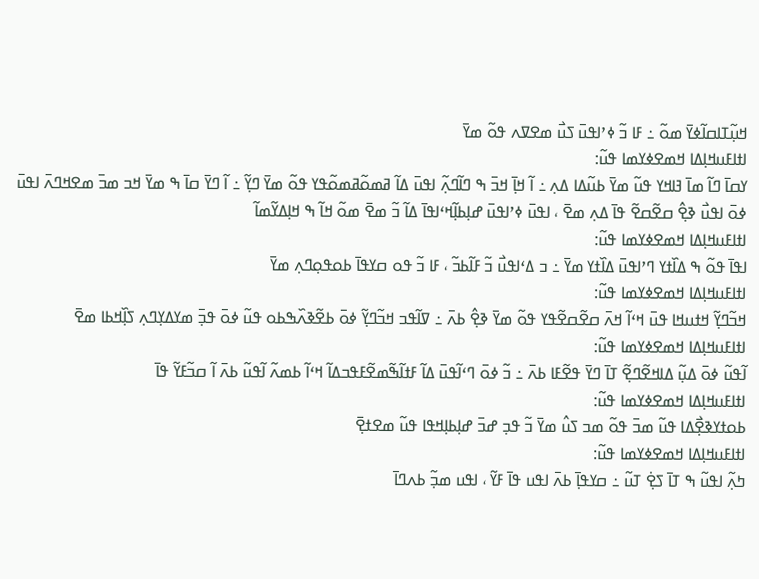ߞߎ߲߬ߠߊߛߊ߬ߦߌ߫ ߘߋ߬ ߸ ߓߊ ߏ߬ ߦߴߊߟߎ߫ ߖߎ߯ ߘߐߜߍ ߟߋ߬ ߘߌ߫
ߊߙߊߓߎߞߊ߲ߡߊ ߞߘߐߦߌߘߊ ߟߎ߬:
ߌߛߊ߫ ߣߊ߬ ߘߊ߫ ߔߊߞߌ ߟߎ߬ ߘߌ߫ ߕߎ߬ߡߊ ߡߍ߲ ߸ ߊ߬ ߞߊ߲߫ ߞߏ߫ ߒ ߣߊ߬ߣߍ߲߬ ߊߟߎ߫ ߡߊ߬ ߥߘߋ߬ߥߘߋ߬ߟߌ ߟߋ߬ ߘߌ߫ ߣߌ߲߬ ߸ ߊ߬ ߣߌ߫ ߛߊ߫ ߒ ߘߌ߫ ߞߏ ߘߏ߫ ߘߐߞߣߍ߫ ߊߟߎ߫ ߦߋ߫ ߊߟߎ߯ ߢߐ߲߮ ߛߐ߬ߛߐ߬ ߟߊ߫ ߡߍ߲ ߘߐ߫ ، ߊߟߎ߫ ߦߴߊߟߎ߫ ߝߊ߲ߕߊ߲߬ߞߵߊߟߊ߫ ߡߊ߬ ߏ߬ ߘߐ߫ ߘߋ߬ ߞߊ߬ ߒ ߞߊ߲ߡߌ߬ߘߊ߬
ߊߙߊߓߎߞߊ߲ߡߊ ߞߘߐߦߌߘߊ ߟߎ߬:
ߊߟߊ߫ ߟߋ߬ ߒ ߡߊ߰ߙߌ ߣߴߊߟߎ߫ ߡߊ߰ߙߌ ߘߌ߫ ߸ ߏ ߡߵߊߟߎ߯ ߏ߬ ߓߊ߬ߕߏ߬ ، ߓߊ ߏ߬ ߟߋ ߛߌߟߊ߫ ߕߋߟߋ߲ߣߍ߲ ߘߌ߫
ߊߙߊߓߎߞߊ߲ߡߊ ߞߘߐߦߌߘߊ ߟߎ߬:
ߞߏ߬ߣߌ߲߬ ߞߙߎߞߊ ߟߎ߫ ߞߵߊ߬ ߞߍ߫ ߛߐ߬ߛߐ߬ߟߌ ߟߋ߬ ߘߌ߫ ߢߐ߲߮ ߕߍ߫ ߸ ߜߊ߬ߟߏ ߞߏ߬ߣߌ߲߬ ߦߋ߫ ߕߐ߬ߢߍ߰ߒߕߋ ߟߎ߬ ߦߋ߫ ߟߏ߲߫ ߘߌߡߌ߲ߣߍ߲ ߖߊ߲߰ߞߕߊ ߘߐ߫
ߊߙߊߓߎߞߊ߲ߡߊ ߞߘߐߦߌߘߊ ߟߎ߬:
ߊ߬ߟߎ߬ ߦߋ߫ ߡߎ߲߬ ߡߊߞߐ߬ߣߐ߲߬ ߠߊ߫ ߣߌ߫ ߟߐ߬ߓߊ ߕߍ߫ ߸ ߏ߬ ߦߋ߫ ߣߵߊ߬ߟߎ߫ ߡߊ߬ ߓߙߊ߬ߒ߬ߘߐ߬ߓߟߏߡߊ߬ ߞߵߊ߬ ߕߘߍ߬ ߊ߬ߟߎ߬ ߕߍ߫ ߊ߬ ߛߏ߬ߓߌ߬ ߟߊ߫
ߊߙߊߓߎߞߊ߲ߡߊ ߞߘߐߦߌߘߊ ߟߎ߬:
ߕߋߙߌߢߐ߲߯ߡߊ ߟߎ߬ ߘߏ߫ ߟߋ߬ ߘߏ ߖߎ߮ ߘߌ߫ ߏ߬ ߟߏ߲ ߝߏ߫ ߝߊ߲ߕߊ߲ߞߟߊ ߟߎ߬ ߘߐߙߐ߲߫
ߊߙߊߓߎߞߊ߲ߡߊ ߞߘߐߦߌߘߊ ߟߎ߬:
ߤߍ߲߬ ߊߟߎ߬ ߒ ߠߊ߫ ߖߐ߲߭ ߠߎ߬ ߸ ߛߌߟߊ߲߫ ߕߍ߫ ߊߟߎ ߟߊ߫ ߓߌ߬ ، ߊߟߎ ߘߏ߲߬ ߕߍߣߊ߫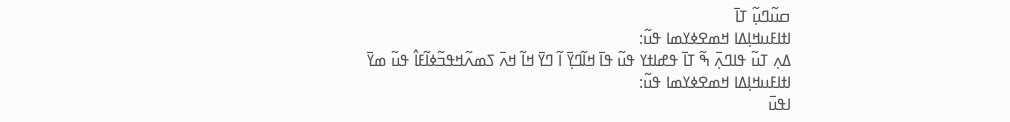ߛߎ߬ߣߎ߲߬ ߠߊ߫
ߊߙߊߓߎߞߊ߲ߡߊ ߞߘߐߦߌߘߊ ߟߎ߬:
ߡߍ߲ ߠߎ߬ ߟߊߣߍ߲߫ ߒ߬ ߠߊ߫ ߟߝߊߙߌ ߟߎ߬ ߟߊ߫ ߞߊ߬ߣߌ߲߫ ߊ߬ ߣߌ߫ ߞߊ߬ ߞߍ߫ ߖߘߍ߬ߞߟߏ߬ߦߊ߬ߓߊ߮ ߟߎ߬ ߘߌ߫
ߊߙߊߓߎߞߊ߲ߡߊ ߞߘߐߦߌߘߊ ߟߎ߬:
ߊߟߎ߫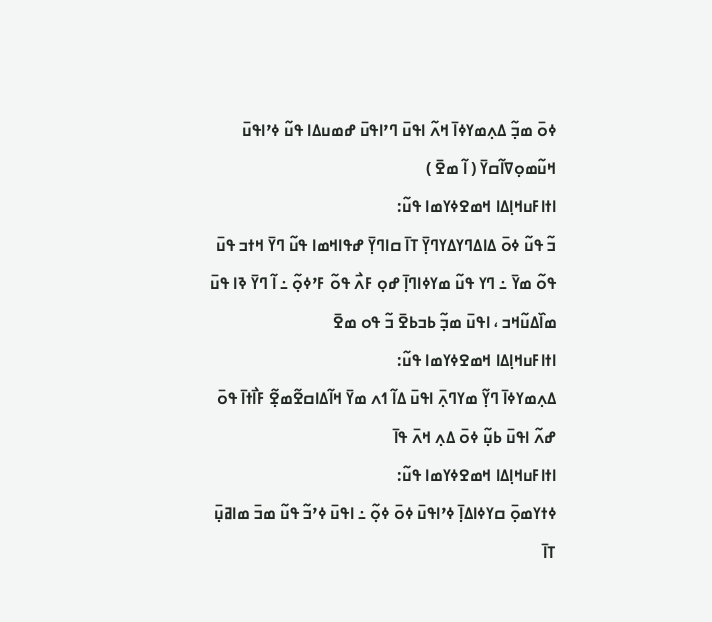ߦߋ߫ ߘߏ߲߬ ߡߍ߲ߘߌߦߊ߫ ߞߍ߬ ߊߟߎ߫ ߣߴߊߟߎ߫ ߝߘߎߡߊ ߟߎ߬ ߦߴߊߟߎ߫ ߞߎ߬ߘߋ߲ߜߊ߬ߛߌ߫ ( ߊ߬ ߘߐ߫ )
ߊߙߊߓߎߞߊ߲ߡߊ ߞߘߐߦߌߘߊ ߟߎ߬:
ߏ߬ ߟߎ߬ ߦߋ߫ ߡߊߡߣߌߡߌߣߌ߲߫ ߠߊ߫ ߛߊߣߌ߲߫ ߝߟߊߞߘߊ ߟߎ߬ ߣߌ߫ ߞߙߏ ߟߎ߫ ߟߋ߬ ߘߌ߫ ߸ ߣߌ ߟߎ߬ ߘߌߦߊߣߊ߲߫ ߝߋ߲ ߓߍ߯ ߟߋ߬ ߓߴߦߋ߲߬ ߸ ߊ߬ ߣߌ߫ ߢߊ ߟߎ߫ ߘߊ߰ߡߎ߬ߞߏ ، ߊߟߎ߫ ߘߏ߲߬ ߕߏߕߐ߫ ߏ߬ ߟߋ ߘߐ߫
ߊߙߊߓߎߞߊ߲ߡߊ ߞߘߐߦߌߘߊ ߟߎ߬:
ߡߍ߲ߘߌߦߊ߫ ߣߌ߲߬ ߘߌߣߍ߲߫ ߊߟߎ߫ ߡߊ߬ ߗߍ ߘߌ߫ ߞߊ߬ߡߊߛߐ߬ߘߐ߲߬ ߓߊ߯ߙߊ߫ ߟߋ߫ ߝߍ߬ ߊߟߎ߫ ߕߎ߲߬ ߦߋ߫ ߡߍ߲ ߞߍ߫ ߟߊ߫
ߊߙߊߓߎߞߊ߲ߡߊ ߞߘߐߦߌߘߊ ߟߎ߬:
ߦߙߌߘߋ߲߫ ߛߌߦߊߡߊ߲߫ ߦߴߊߟߎ߫ ߦߋ߫ ߦߋ߲߬ ߸ ߊߟߎ߫ ߦߴߏ߬ ߟߎ߬ ߘߏ߫ ߘߊߥߎ߲߫ ߠߊ߫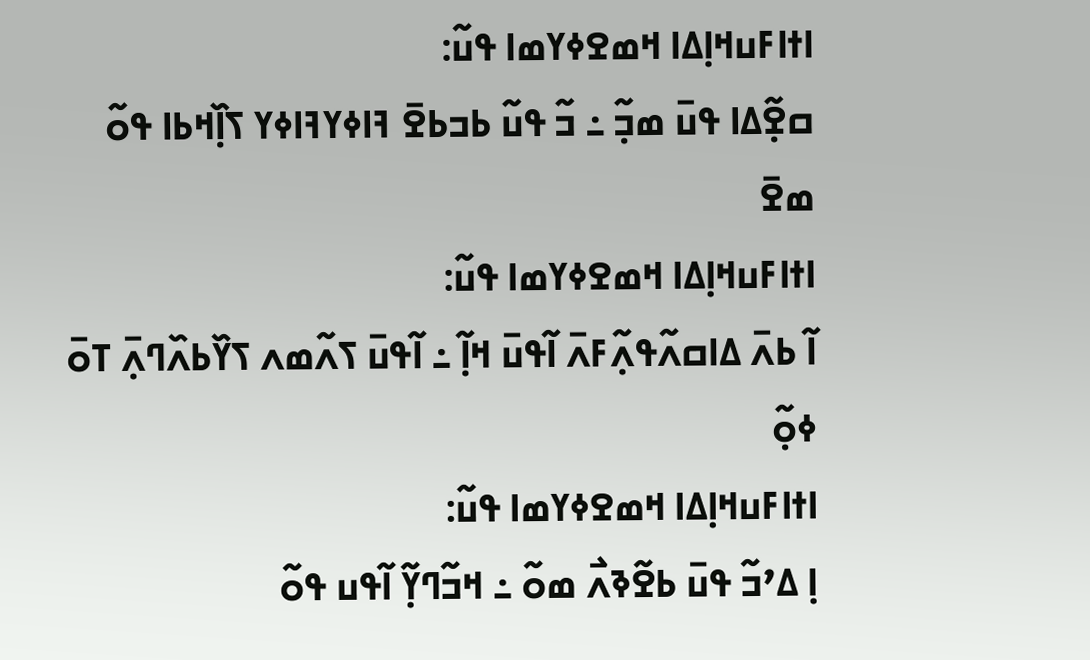ߊߙߊߓߎߞߊ߲ߡߊ ߞߘߐߦߌߘߊ ߟߎ߬:
ߛߐ߲߬ߡߊ ߟߎ߫ ߘߏ߲߬ ߸ ߏ߬ ߟߎ߬ ߕߏߕߐ߫ ߔߊߦߌߔߊߦߌ ߖߊ߲߰ߞߕߊ ߟߋ߬ ߘߐ߫
ߊߙߊߓߎߞߊ߲ߡߊ ߞߘߐߦߌߘߊ ߟߎ߬:
ߊ߬ ߕߍ߫ ߡߊߛߍ߬ߟߍ߲߬ߓߍ߫ ߊ߬ߟߎ߫ ߞߊ߲߬ ߸ ߊ߬ߟߎ߫ ߖߍ߬ߘߍ ߖߌ߰ߕߍ߰ߣߍ߲߫ ߠߋ߫ ߦߋ߲߬
ߊߙߊߓߎߞߊ߲ߡߊ ߞߘߐߦߌߘߊ ߟߎ߬:
ߊ߲ ߡߴߏ߬ ߟߎ߫ ߕߐ߬ߢߍ߯ ߘߋ߬ ߸ ߞߏ߬ߣߌ߲߬ ߊ߬ߟߎ ߟߋ߬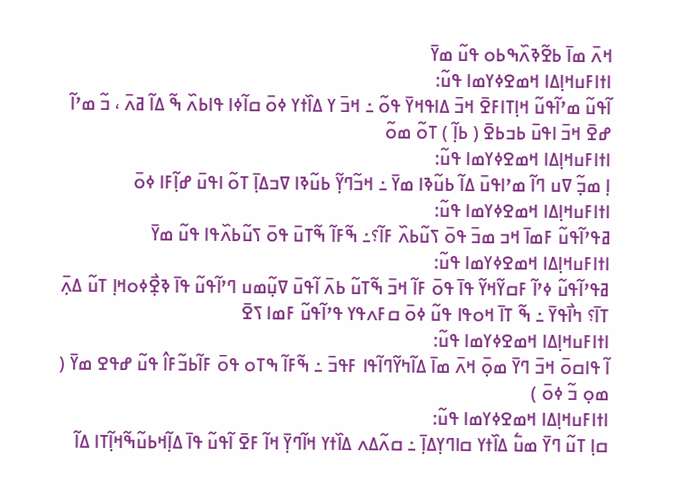ߞߍ߫ ߘߊ߫ ߕߐ߬ߢߍ߰ߒߕߋ ߟߎ߬ ߘߌ߫
ߊߙߊߓߎߞߊ߲ߡߊ ߞߘߐߦߌߘߊ ߟߎ߬:
ߊ߬ߟߎ߬ ߘߴߊ߬ߟߎ߬ ߞߊ߲ߠߊߓߐ߫ ߞߏ߫ ߡߊߟߞߌ߫ ߟߋ߬ ߸ ߞߏ߫ ߌ ߡߊ߰ߙߌ ߦߋ߫ ߛߊ߬ߦߊ ߟߊߕߍ߰ ߒ߬ ߡߊ߬ ߥߍ߫ ، ߏ߬ ߘߴߊ߬ ߝߐ߫ ߞߏ߫ ߊߟߎ߫ ߕߏߕߐ߫ ( ߕߊ߲߬ ) ߠߋ߬ ߘߋ߬
ߊߙߊߓߎߞߊ߲ߡߊ ߞߘߐߦߌߘߊ ߟߎ߬:
ߊ߲ ߘߏ߲߬ ߜߎ ߣߊ߬ ߘߴߊߟߎ߫ ߡߊ߬ ߕߎ߬ߢߊ ߘߌ߫ ߸ ߞߏ߬ߣߌ߲߬ ߕߎ߬ߢߊ ߜߏߡߊ߲߫ ߠߋ߬ ߊߟߎ߫ ߝߊ߲߬ߓߊ ߦߋ߫
ߊߙߊߓߎߞߊ߲ߡߊ ߞߘߐߦߌߘߊ ߟߎ߬:
ߥߟߴߊ߬ߟߎ߬ ߓߘߊ߫ ߞߏ ߘߏ߫ ߟߋ߫ ߖߎ߬ߕߍ߰ ߓߊ߬؟߸ ߒ߬ߓߊ߬ ߒ߬ߠߎ߫ ߟߋ߫ ߖߎ߬ߕߍ߰ߟߊ ߟߎ߬ ߘߌ߫
ߊߙߊߓߎߞߊ߲ߡߊ ߞߘߐߦߌߘߊ ߟߎ߬:
ߥߟߴߊ߬ߟߎ߬ ߦߴߊ߬ ߓߛߌ߬ߞߌ߬ ߟߊ߫ ߟߋ߫ ߓߊ߬ ߞߏ߫ ߒ߬ߠߎ߬ ߕߍ߫ ߊ߬ߟߎ߫ ߜߎ߲߬ߘߎ ߣߴߊ߬ߟߎ߬ ߟߊ߫ ߢߐ߲߯ߦߋߞߊ߲ ߠߎ߬ ߡߍ߲߫ ߠߊ߫؟ ߤߊ߯ߟߌ߫ ߸ ߒ߬ ߠߊ߫ ߞߋߟߊ ߟߎ߬ ߦߋ߫ ߛߓߍߟߌ ߟߴߊ߬ߟߎ߬ ߓߘߊ ߖߐ߫
ߊߙߊߓߎߞߊ߲ߡߊ ߞߘߐߦߌߘߊ ߟߎ߬:
ߊ߬ ߟߊߛߋ߫ ߞߏ߫ ߣߌ߫ ߘߋ߲߫ ߞߍ߫ ߘߊ߫ ߡߊ߬ߤߌ߬ߣߊ߬ߟߊ ߓߟߏ߫ ߸ ߒ߬ߓߊ߬ ߒߠߋ ߟߋ߫ ߓߊ߬ߕߏ߬ߓߊ߮ ߟߎ߬ ߝߟߐ ߘߌ߫ ( ߘߋ߲ ߏ߬ ߦߋ߫ )
ߊߙߊߓߎߞߊ߲ߡߊ ߞߘߐߦߌߘߊ ߟߎ߬:
ߛߊ߲ ߠߎ߬ ߣߌ߫ ߘߎ߱ ߡߊ߰ߙߌ ߛߊߣߌ߲ߡߊ߲߫ ߸ ߛߍ߬ߡߍ ߡߊ߰ߙߌ ߞߊ߬ߣߌ߲߫ ߞߊ߬ ߓߐ߫ ߊ߬ߟߎ߬ ߟߊ߫ ߡߊ߲߬ߞߕߎ߬ߒ߬ߞߊ߲߬ߠߊ ߡߊ߬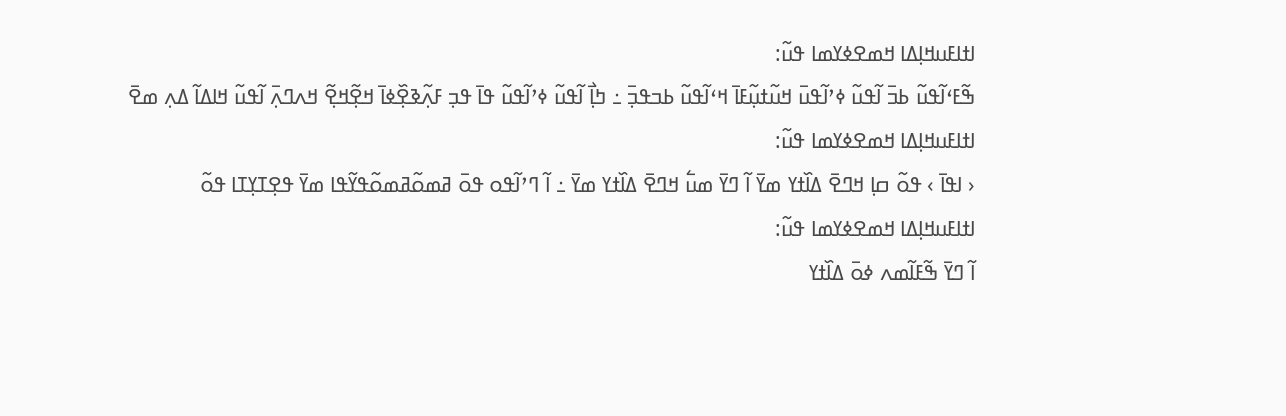ߊߙߊߓߎߞߊ߲ߡߊ ߞߘߐߦߌߘߊ ߟߎ߬:
ߒ߬ߓߵߊ߬ߟߎ߬ ߕߏ߫ ߊ߬ߟߎ߬ ߦߴߊ߬ߟߎ߫ ߞߎ߬ߙߎ߲߬ߓߊ߫ ߞߵߊ߬ߟߎ߬ ߕߏߟߏ߲߫ ߸ ߤߊ߲߯ ߊ߬ߟߎ߬ ߦߴߊ߬ߟߎ߬ ߟߊ߫ ߟߏ߲ ߓߍ߲߬ߢߐ߲߰ߦߊ߫ ߞߐ߲߬ߞߐ߲߬ ߞߍߣߍ߲߫ ߊ߬ߟߎ߬ ߞߊߡߊ߬ ߡߍ߲ ߘߐ߫
ߊߙߊߓߎߞߊ߲ߡߊ ߞߘߐߦߌߘߊ ߟߎ߬:
‹ ߊߟߊ߫ › ߟߋ߬ ߛߊ߲ ߞߣߐ߫ ߡߊ߰ߙߌ ߘߌ߫ ߊ߬ ߣߌ߫ ߘߎ߱ ߞߣߐ߫ ߡߊ߰ߙߌ ߘߌ߫ ߸ ߊ߬ ߣߴߊ߬ߟߋ ߟߋ߫ ߥߘߋ߬ߥߘߋ߬ߟߌ߬ߟߊ ߘߌ߫ ߟߐ߲ߠߌ߲ߠߊ ߟߋ߬
ߊߙߊߓߎߞߊ߲ߡߊ ߞߘߐߦߌߘߊ ߟߎ߬:
ߊ߬ ߣߌ߫ ߒ߬ߓߊ߬ߘߍ ߦߋ߫ ߡߊ߰ߙߌ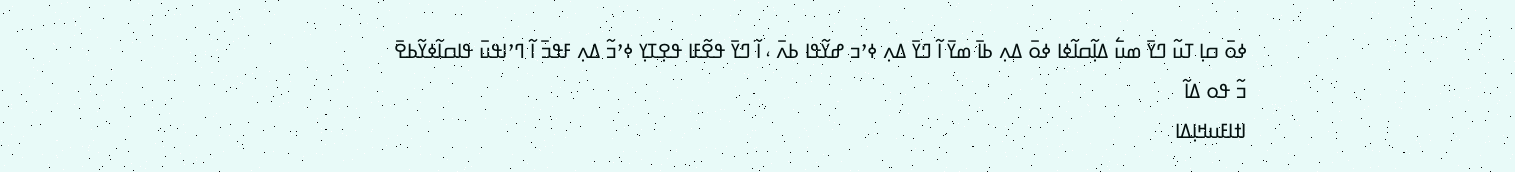ߦߋ߫ ߛߊ߲ ߠߎ߬ ߣߌ߫ ߘߎ߱ ߡߊ߲߬ߛߊ߬ߦߊ ߦߋ߫ ߡߍ߲ ߕߊ߫ ߘߌ߫ ߊ߬ ߣߌ߫ ߡߍ߲ ߦߴߏ ߝߌ߬ߟߊ ߕߍ߫ ، ߊ߬ ߣߌ߫ ߟߐ߬ߓߊ ߟߐ߲ߠߌ߲ ߦߴߏ߬ ߡߍ߲ ߓߟߏ߫ ߊ߬ ߣߴߊߟߎ߫ ߟߊߛߊ߬ߦߌ߬ߕߐ߫ ߏ߬ ߟߋ ߡߊ߬
ߊߙߊߓߎߞߊ߲ߡߊ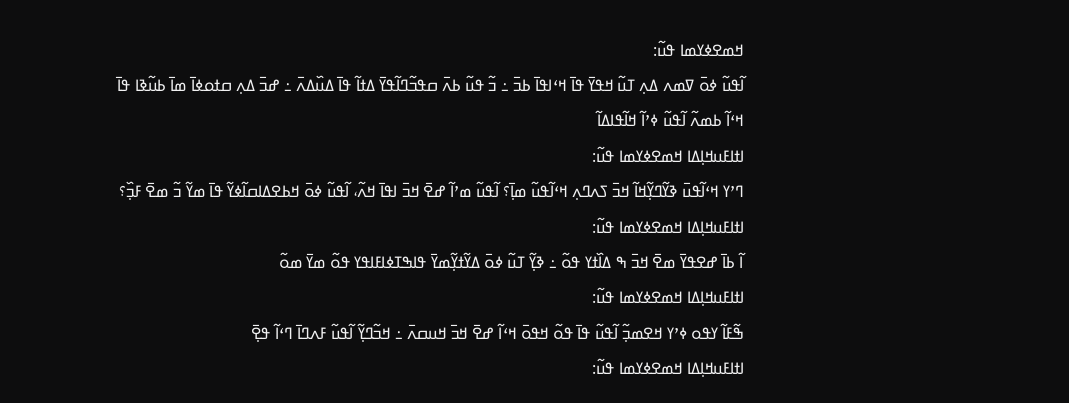ߞߘߐߦߌߘߊ ߟߎ߬:
ߊ߬ߟߎ߬ ߦߋ߫ ߜߘߍ ߡߍ߲ ߠߎ߬ ߞߟߌ߫ ߟߊ߫ ߞߵߊߟߊ߫ ߕߏ߫ ߸ ߏ߬ ߟߎ߬ ߕߍ߫ ߛߟߏ߬ߣߊ߬ߟߌ߫ ߡߙߊ߬ ߟߊ߫ ߡߎ߰ߡߍ߫ ߸ ߝߏ߫ ߡߍ߲ ߛߙߋߦߊ߫ ߘߊ߫ ߕߎ߬ߢߊ ߟߊ߫ ߞߵߊ߬ ߕߘߍ߬ ߊ߬ߟߎ߬ ߦߴߊ߬ ߞߊ߬ߟߊߡߊ߬
ߊߙߊߓߎߞߊ߲ߡߊ ߞߘߐߦߌߘߊ ߟߎ߬:
ߣߴߌ ߞߵߊ߬ߟߎ߫ ߢߌ߬ߣߌ߲߬ߞߊ߬ ߞߏ߫ ߖߍߣߍ߲ ߞߵߊ߬ߟߎ߬ ߘߊ߲߫؟ ߊ߬ߟߎ߬ ߘߴߊ߬ ߝߐ߫ ߞߏ߫ ߊߟߊ߫ ߞߍ߬، ߊ߬ߟߎ߬ ߦߋ߫ ߞߕߐߡߊߛߊ߬ߦߌ߬ ߟߊ߫ ߘߌ߬ ߏ߬ ߘߐ߫ ߓߏ߲߰؟
ߊߙߊߓߎߞߊ߲ߡߊ ߞߘߐߦߌߘߊ ߟߎ߬:
ߊ߬ ߕߊ߫ ߝߐߟߌ߫ ߘߐ߫ ߞߏ߫ ߒ ߡߊ߰ߙߌ ߟߋ߬ ߸ ߢߌ߲߬ ߠߎ߬ ߦߋ߫ ߡߌ߬ߙߌ߲߬ߘߌ߫ ߟߊߒߠߦߊߓߊߟߌ ߟߋ߬ ߘߌ߫ ߘߋ߬
ߊߙߊߓߎߞߊ߲ߡߊ ߞߘߐߦߌߘߊ ߟߎ߬:
ߒ߬ߓߊ߬ ߌߟߋ ߦߴߌ ߞߐߘߏ߲߬ ߊ߬ߟߎ߬ ߟߊ߫ ߟߋ߬ ߞߟߋ߫ ߞߵߊ߬ ߝߐ߫ ߞߏ߫ ߞߎߛߍ߫ ߸ ߞߏ߬ߣߌ߲߬ ߊ߬ߟߎ߬ ߓߍߣߊ߫ ߣߵߊ߬ ߟߐ߲߫
ߊߙߊߓߎߞߊ߲ߡߊ ߞߘߐߦߌߘߊ ߟߎ߬: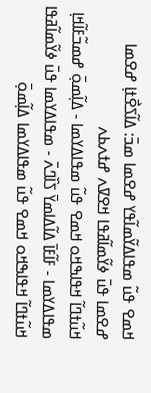ߞߘߐ ߟߎ߬ ߘߟߊߡߌ߬ߘߊ߬ߟߌ ߝߐߘߊ ߘߏ߫: ߡߊ߬ߖߐ߯ߙߊ߲ ߝߐߘߊ
ߝߐߘߊ ߟߎ߫ ߦߌ߬ߘߊ߬ߥߟߊ ߞߐߜߍ ߝߙߍߕߍ
ߞߎ߬ߙߣߊ߬ ߞߟߊߒߞߋ ߞߘߐ ߟߎ߬ ߘߟߊߡߌߘߊ - ߡߊ߲߬ߘߋ߲߫ ߝߘߏ߬ߓߊ߬ߞߊ߲ ߘߟߊߡߌߘߊ - ߓߊ߬ߓߊ߫ ߡߊ߬ߡߊߘߌ߫ ߖߊ߰ߣߍ߫ - ߘߟߊߡߌߘߊ ߟߎ߫ ߦߌ߬ߘߊ߬ߥߟߊ
ߞߎ߬ߙߣߊ߬ ߞߟߊߒߞߋ ߞߘߐ ߟߎ߬ ߘߟߊߡߌߘߊ ߡߊ߲߬ߘߋ߲߫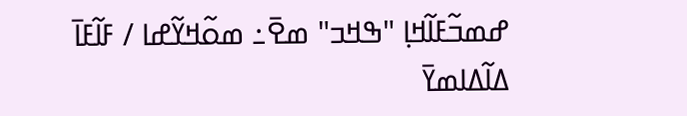ߝߘߏ߬ߓߊ߬ߞߊ߲ "ߒߞߏ" ߘߐ߫߸ ߘߋ߬ߞߌ߬ߝߊ / ߓߊ߬ߓߊ߫ ߡߊ߬ߡߊߘߌ߫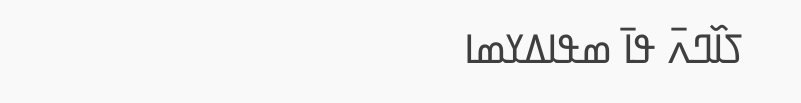ߖߊ߰ߣߍ߫ ߟߊ߫ ߘߟߊߡߌߘߊ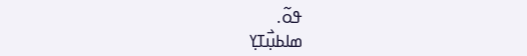ߟߋ߬.
ߘߊߕߎ߲߯ߠߌ߲